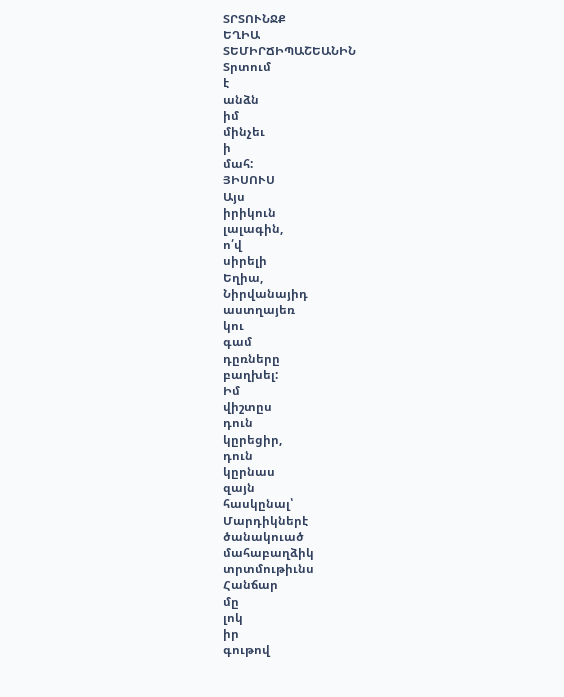ՏՐՏՈՒՆՋՔ
ԵՂԻԱ
ՏԵՄԻՐՃԻՊԱՇԵԱՆԻՆ
Տրտում
է
անձն
իմ
մինչեւ
ի
մահ:
ՅԻՍՈՒՍ
Այս
իրիկուն
լալագին,
ո՛վ
սիրելի
Եղիա,
Նիրվանայիդ
աստղայեռ
կու
գամ
դըռները
բաղխել:
Իմ
վիշտըս
դուն
կըրեցիր,
դուն
կըրնաս
զայն
հասկընալ՝
Մարդիկներէ
ծանակուած
մահաբաղձիկ
տրտմութիւնս
Հանճար
մը
լոկ
իր
գութով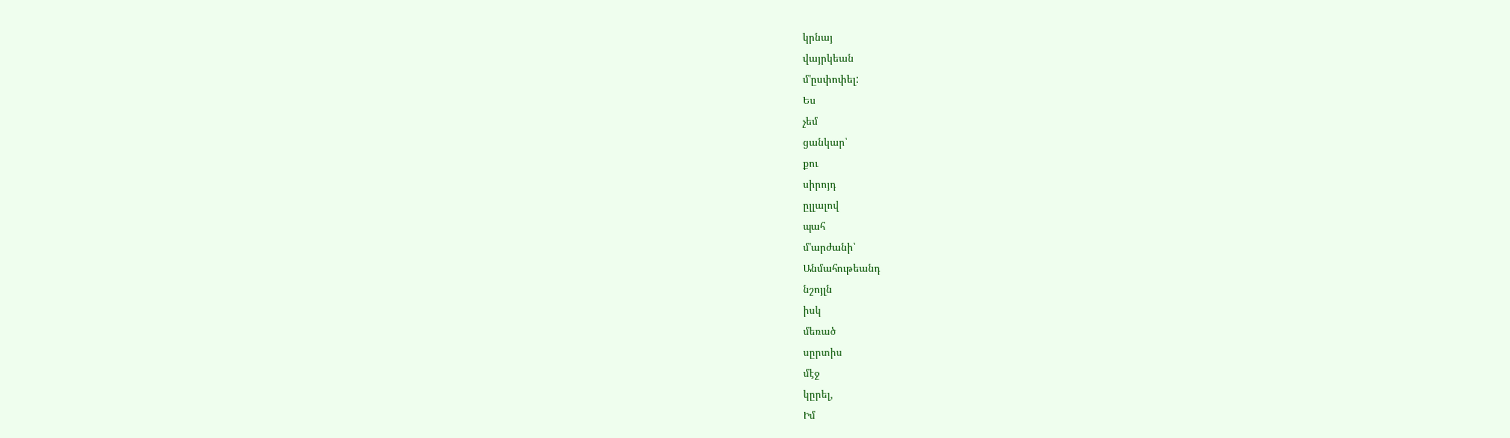կրնայ
վայրկեան
մ'ըսփոփել:
Ես
չեմ
ցանկար՝
քու
սիրոյդ
ըլլալով
պահ
մ'արժանի՝
Անմահութեանդ
նշոյլն
իսկ
մեռած
սըրտիս
մէջ
կըրել,
Իմ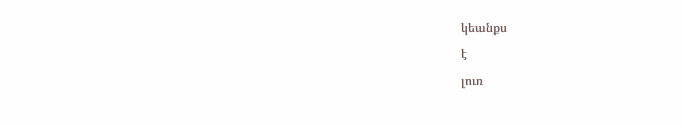կեանքս
է
լուռ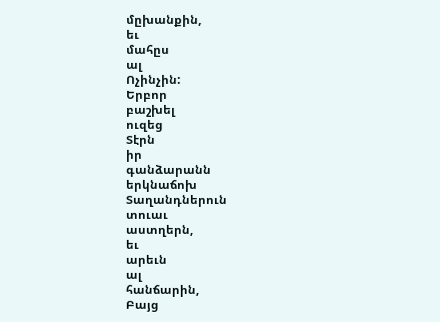մըխանքին,
եւ
մահըս
ալ
Ոչինչին:
Երբոր
բաշխել
ուզեց
Տէրն
իր
գանձարանն
երկնաճոխ
Տաղանդներուն
տուաւ
աստղերն,
եւ
արեւն
ալ
հանճարին,
Բայց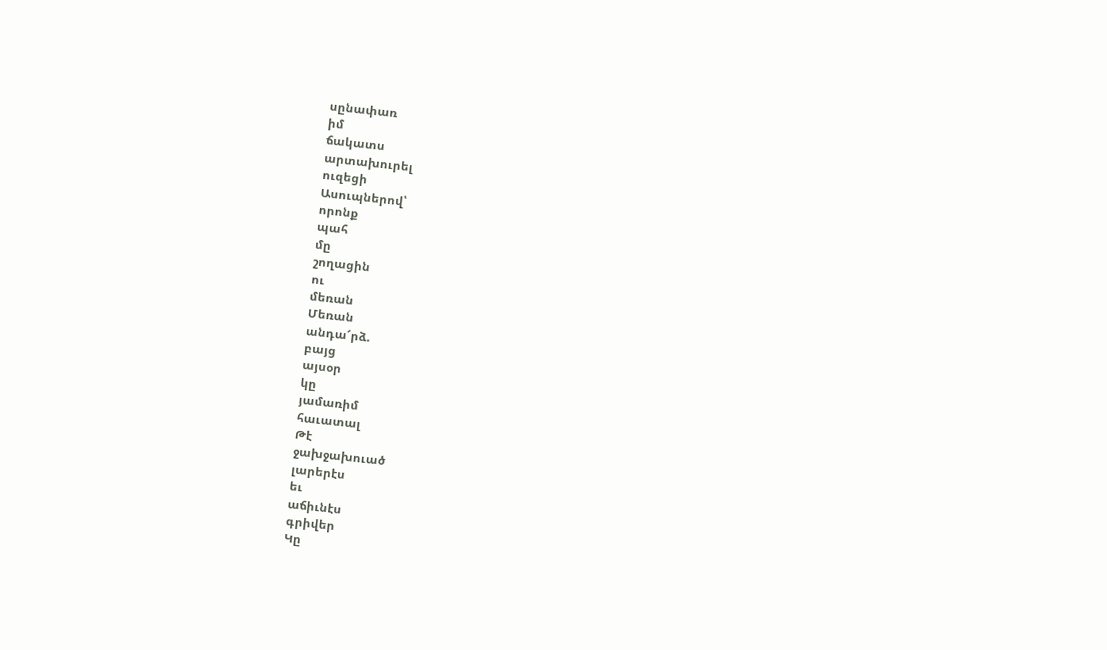սընափառ
իմ
ճակատս
արտախուրել
ուզեցի
Ասուպներով՝
որոնք
պահ
մը
շողացին
ու
մեռան
Մեռան
անդա՜րձ.
բայց
այսօր
կը
յամառիմ
հաւատալ
Թէ
ջախջախուած
լարերէս
եւ
աճիւնէս
գրիվեր
Կը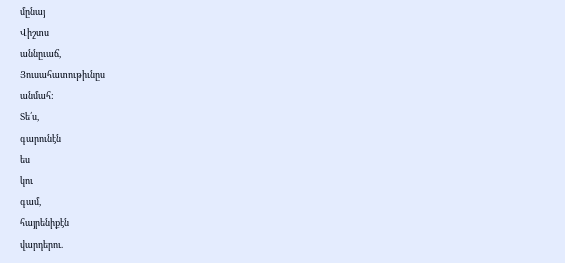մընայ
Վիշտս
աննըւաճ,
Յուսահատութիւնըս
անմահ:
Տե՛ս,
գարունէն
ես
կու
գամ,
հայրենիքէն
վարդերու.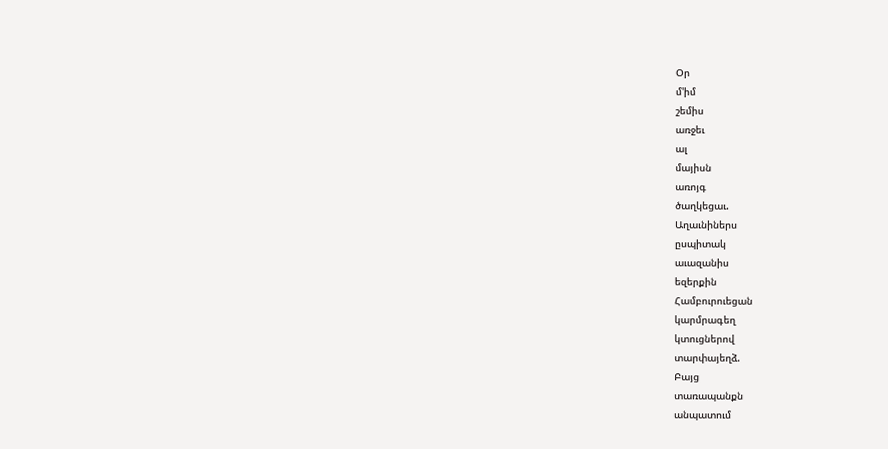Օր
մ'իմ
շեմիս
առջեւ
ալ
մայիսն
առոյգ
ծաղկեցաւ.
Աղաւնիներս
ըսպիտակ
աւազանիս
եզերքին
Համբուրուեցան
կարմրագեղ
կտուցներով
տարփայեղձ.
Բայց
տառապանքն
անպատում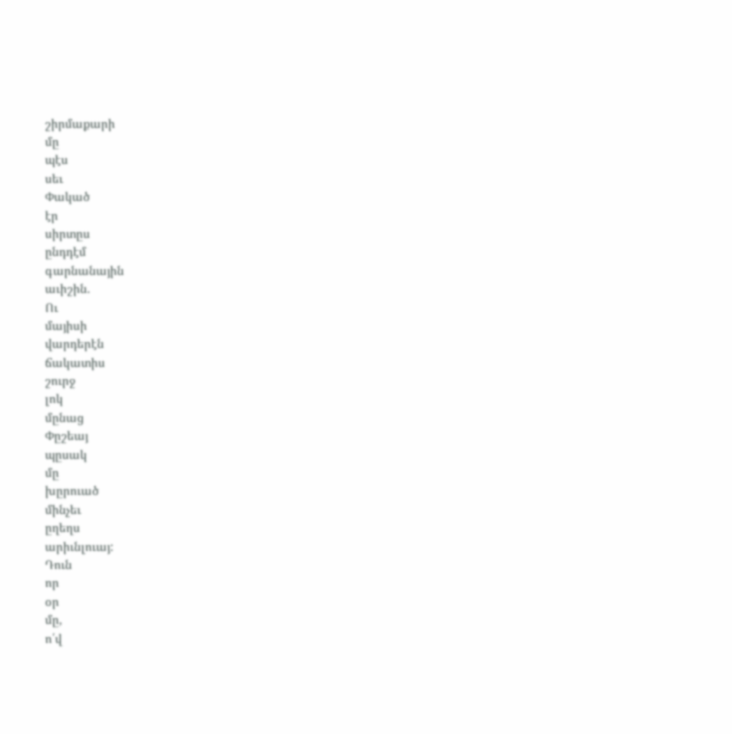շիրմաքարի
մը
պէս
սեւ
Փակած
էր
սիրտըս
ընդդէմ
գարնանային
աւիշին.
Ու
մայիսի
վարդերէն
ճակատիս
շուրջ
լոկ
մընաց
Փըշեայ
պըսակ
մը
խըրուած
մինչեւ
ըղեղս
արիւնլուայ:
Դուն
որ
օր
մը,
ո՛վ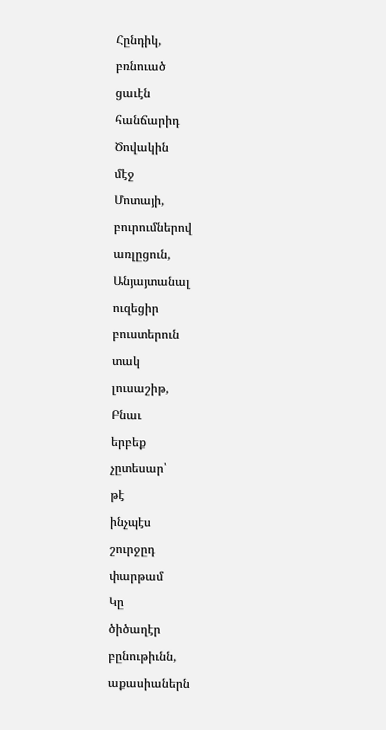Հընդիկ,
բռնուած
ցաւէն
հանճարիդ
Ծովակին
մէջ
Մոտայի,
բուրումներով
առլըցուն,
Անյայտանալ
ուզեցիր
բուստերուն
տակ
լուսաշիթ,
Բնաւ
երբեք
չըտեսար՝
թէ
ինչպէս
շուրջըդ
փարթամ
Կը
ծիծաղէր
բընութիւնն,
աքասիաներն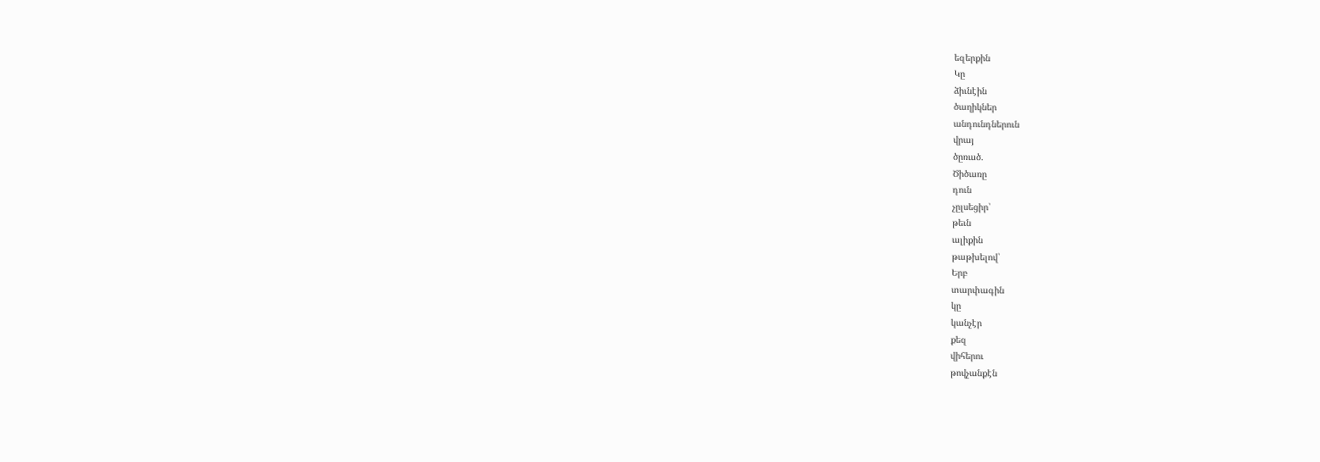եզերքին
Կը
ձիւնէին
ծաղիկներ
անդունդներուն
վրայ
ծըռած.
Ծիծառը
դուն
չըլսեցիր՝
թեւն
ալիքին
թաթխելով՝
Երբ
տարփագին
կը
կանչէր
քեզ
վիհերու
թովչանքէն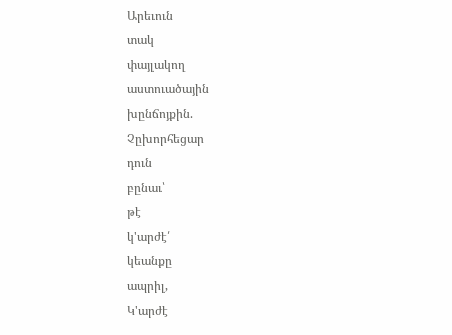Արեւուն
տակ
փայլակող
աստուածային
խընճոյքին.
Չըխորհեցար
դուն
բընաւ՝
թէ
կ'արժէ՛
կեանքը
ապրիլ,
Կ'արժէ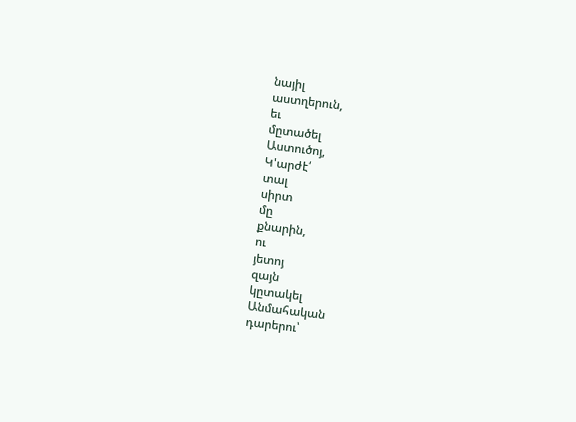նայիլ
աստղերուն,
եւ
մըտածել
Աստուծոյ,
Կ'արժէ՛
տալ
սիրտ
մը
քնարին,
ու
յետոյ
զայն
կըտակել
Անմահական
դարերու՝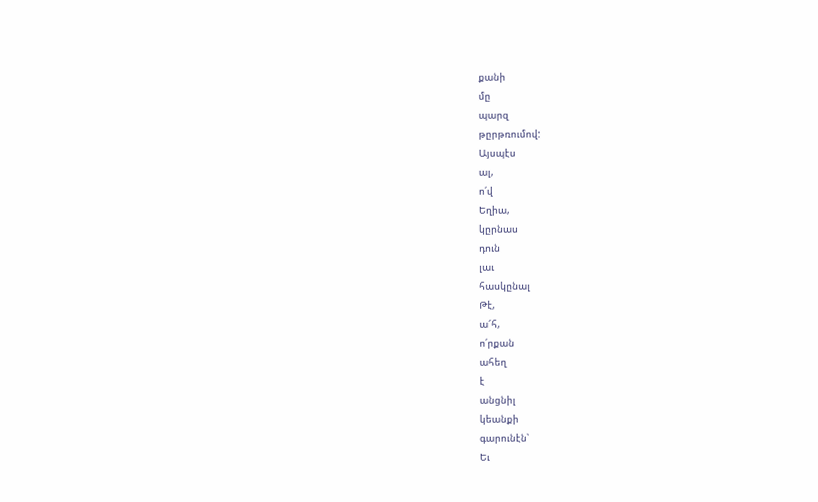քանի
մը
պարզ
թըրթռումով:
Այսպէս
ալ,
ո՛վ
Եղիա,
կըրնաս
դուն
լաւ
հասկընալ
Թէ,
ա՜հ,
ո՛րքան
ահեղ
է
անցնիլ
կեանքի
գարունէն՝
Եւ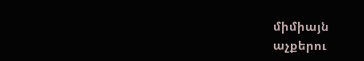միմիայն
աչքերու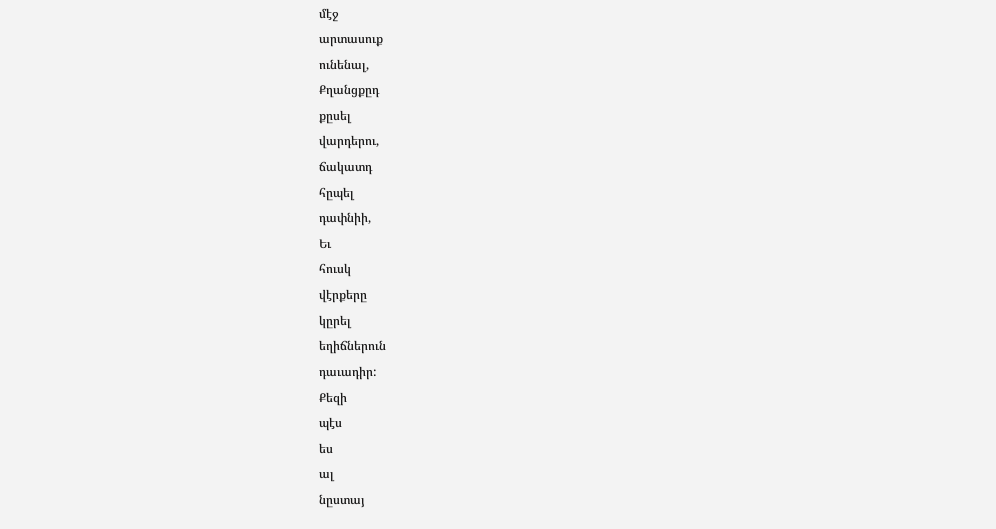մէջ
արտասուք
ունենալ,
Քղանցքըդ
քըսել
վարդերու,
ճակատդ
հըպել
դափնիի,
Եւ
հուսկ
վէրքերը
կըրել
եղիճներուն
դաւադիր:
Քեզի
պէս
ես
ալ
նըստայ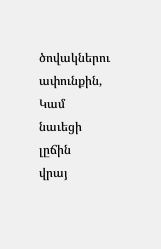ծովակներու
ափունքին,
Կամ
նաւեցի
լըճին
վրայ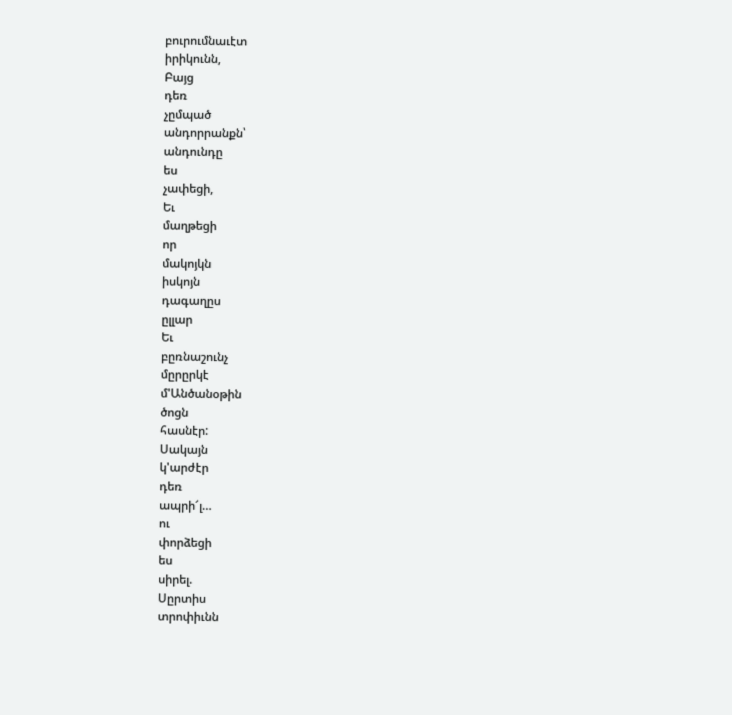բուրումնաւէտ
իրիկունն,
Բայց
դեռ
չըմպած
անդորրանքն՝
անդունդը
ես
չափեցի,
Եւ
մաղթեցի
որ
մակոյկն
իսկոյն
դագաղըս
ըլլար
Եւ
բըռնաշունչ
մըրըրկէ
մ'Անծանօթին
ծոցն
հասնէր:
Սակայն
կ'արժէր
դեռ
ապրի՜լ…
ու
փորձեցի
ես
սիրել.
Սըրտիս
տրոփիւնն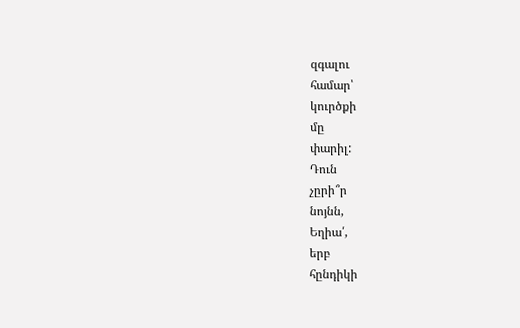զգալու
համար՝
կուրծքի
մը
փարիլ:
Դուն
չըրի՞ր
նոյնն,
Եղիա՛,
երբ
հընդիկի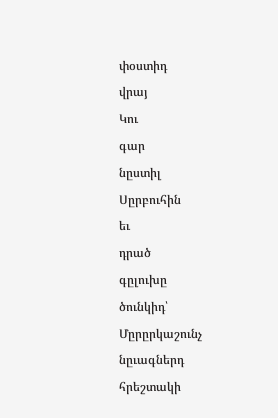փօստիդ
վրայ
Կու
գար
նըստիլ
Սըրբուհին
եւ
դրած
գըլուխը
ծունկիդ՝
Մըրըրկաշունչ
նըւագներդ
հրեշտակի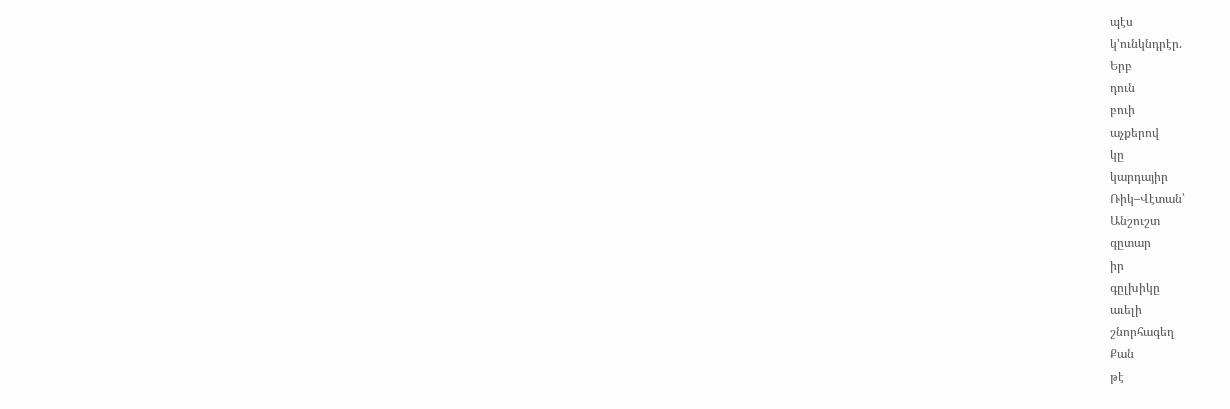պէս
կ'ունկնդրէր.
Երբ
դուն
բուի
աչքերով
կը
կարդայիր
Ռիկ–Վէտան՝
Անշուշտ
գըտար
իր
գըլխիկը
աւելի
շնորհագեղ
Քան
թէ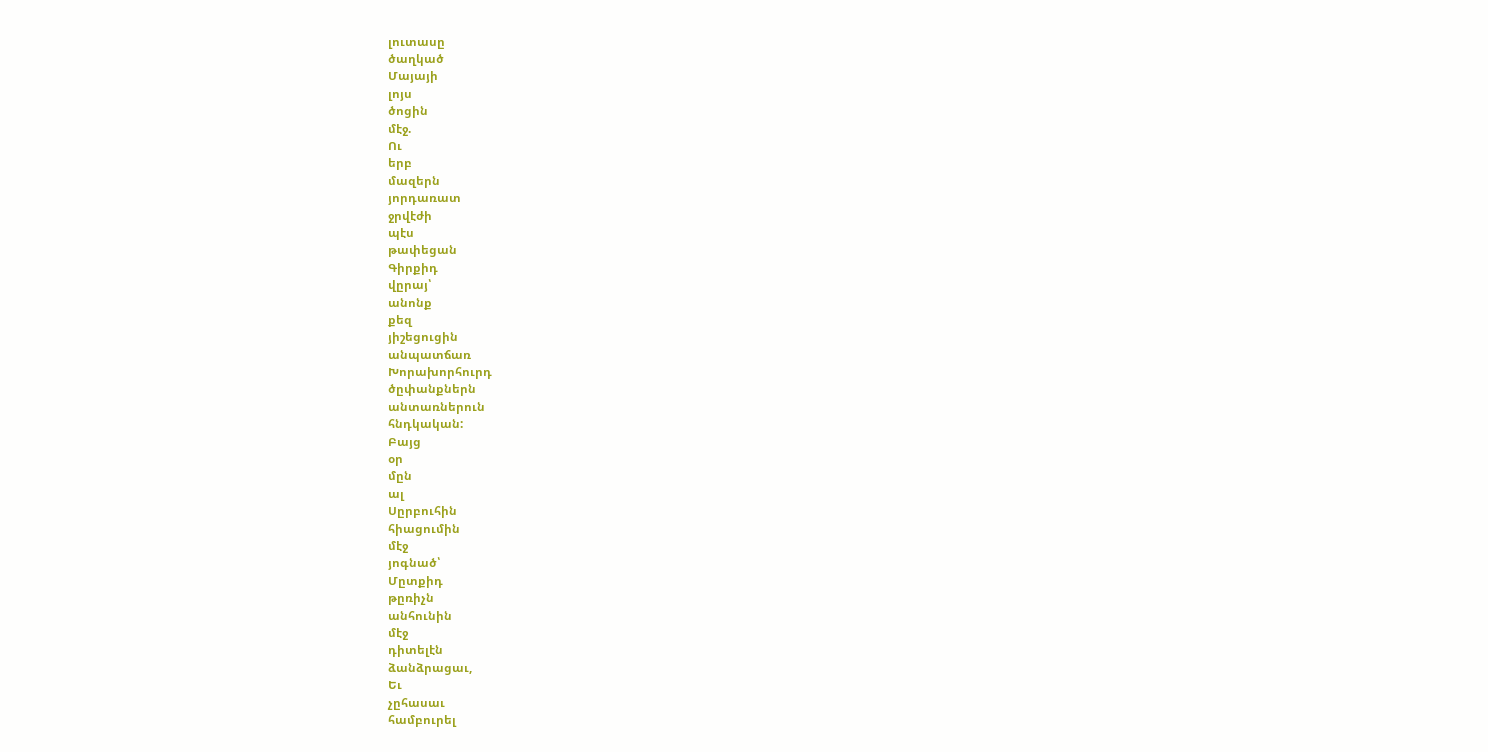լուտասը
ծաղկած
Մայայի
լոյս
ծոցին
մէջ.
Ու
երբ
մազերն
յորդառատ
ջրվէժի
պէս
թափեցան
Գիրքիդ
վըրայ՝
անոնք
քեզ
յիշեցուցին
անպատճառ
Խորախորհուրդ
ծըփանքներն
անտառներուն
հնդկական:
Բայց
օր
մըն
ալ
Սըրբուհին
հիացումին
մէջ
յոգնած՝
Մըտքիդ
թըռիչն
անհունին
մէջ
դիտելէն
ձանձրացաւ,
Եւ
չըհասաւ
համբուրել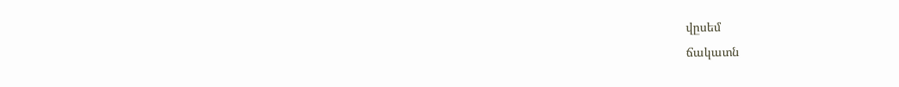վըսեմ
ճակատն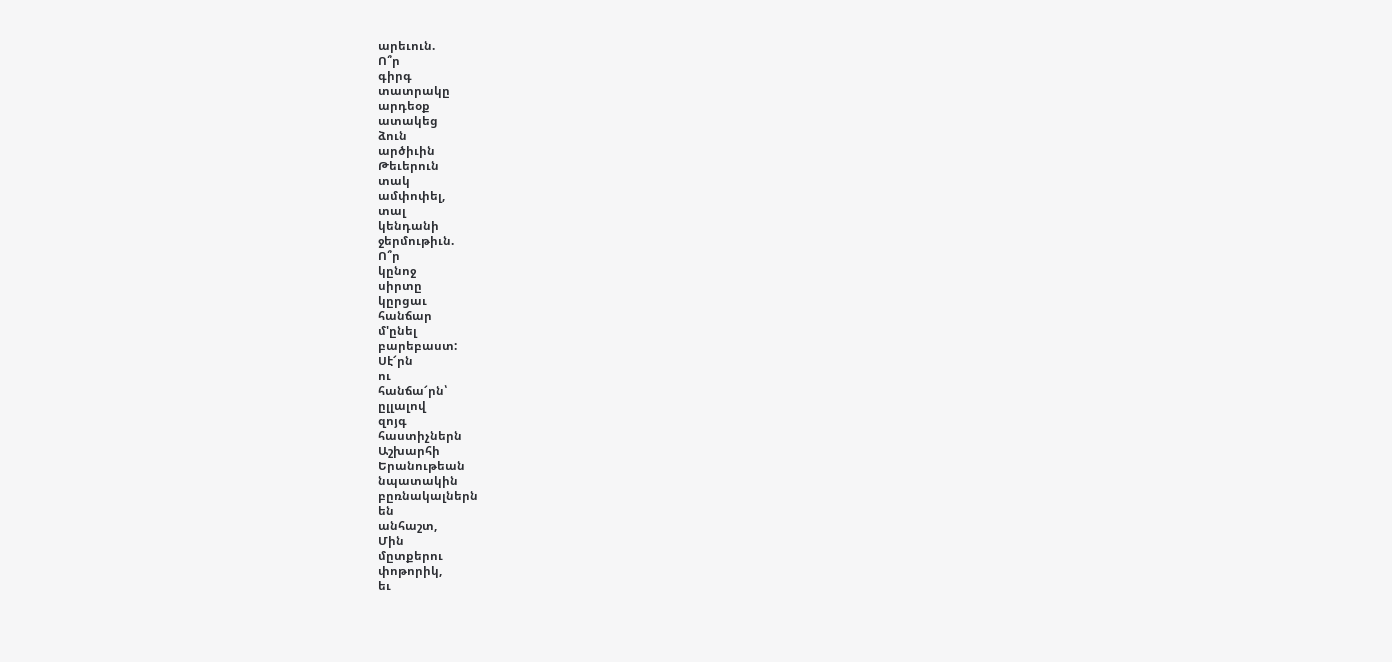արեւուն.
Ո՞ր
գիրգ
տատրակը
արդեօք
ատակեց
ձուն
արծիւին
Թեւերուն
տակ
ամփոփել,
տալ
կենդանի
ջերմութիւն.
Ո՞ր
կընոջ
սիրտը
կըրցաւ
հանճար
մ'ընել
բարեբաստ:
Սէ՜րն
ու
հանճա՜րն՝
ըլլալով
զոյգ
հաստիչներն
Աշխարհի
Երանութեան
նպատակին
բըռնակալներն
են
անհաշտ,
Մին
մըտքերու
փոթորիկ,
եւ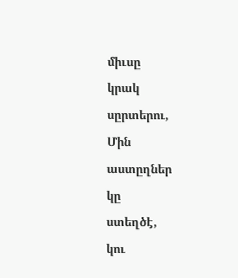միւսը
կրակ
սըրտերու,
Մին
աստըղներ
կը
ստեղծէ,
կու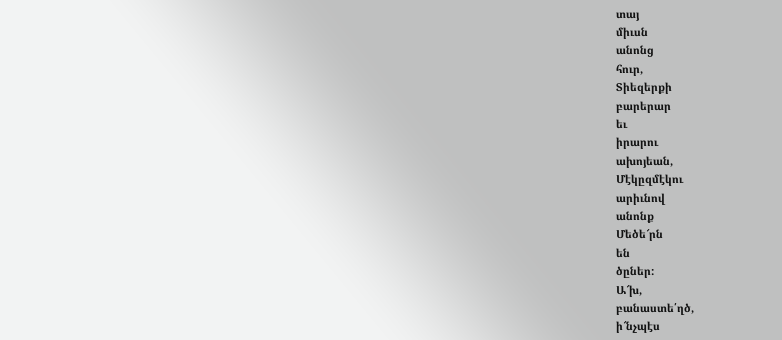տայ
միւսն
անոնց
հուր,
Տիեզերքի
բարերար
եւ
իրարու
ախոյեան,
Մէկըզմէկու
արիւնով
անոնք
Մեծե՜րն
են
ծըներ:
Ա՜խ,
բանաստե՛ղծ,
ի՜նչպէս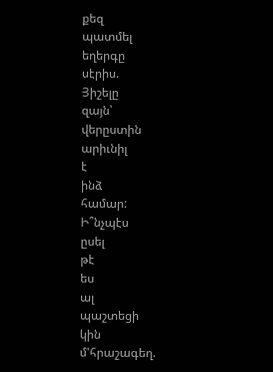քեզ
պատմել
եղերգը
սէրիս.
Յիշելը
զայն՝
վերըստին
արիւնիլ
է
ինձ
համար:
Ի՞նչպէս
ըսել
թէ
ես
ալ
պաշտեցի
կին
մ'հրաշագեղ.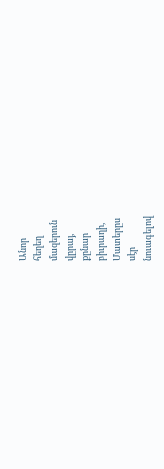Անոր
հեղեղ
մազերուն
վըրայ,
քընար
բիւրաղի,
Մատերըս
սէր
նուագելով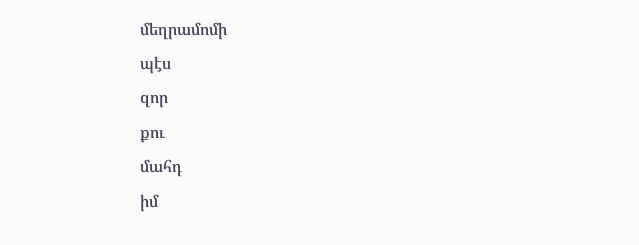մեղրամոմի
պէս
զոր
քու
մահդ
իմ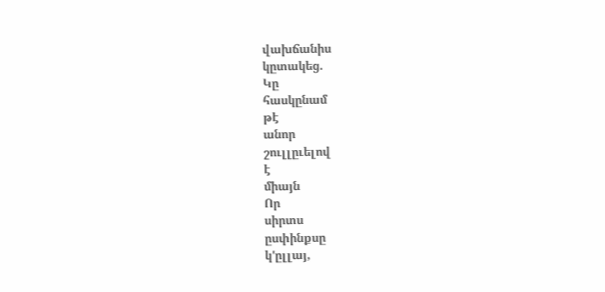վախճանիս
կըտակեց.
Կը
հասկընամ
թէ
անոր
շուլլըւելով
է
միայն
Որ
սիրտս
ըսփինքսը
կ'ըլլայ,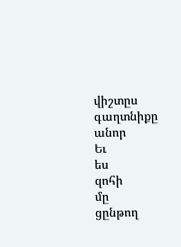վիշտըս
գաղտնիքը
անոր
Եւ
ես
զոհի
մը
ցընթող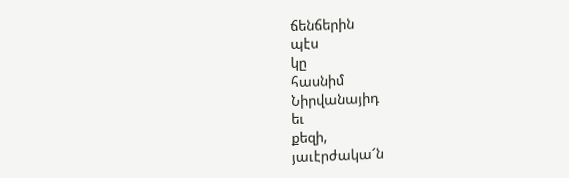ճենճերին
պէս
կը
հասնիմ
Նիրվանայիդ
եւ
քեզի,
յաւէրժակա՜ն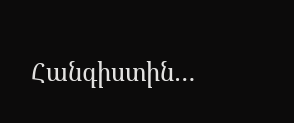Հանգիստին…